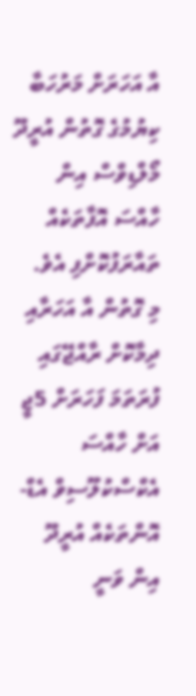އާ އަހަރަށް މަރުހަބާ ކިޔުމުގެ ގޮތުން އުރީދޫ މޯލްޑިވްސް އިން ހާއްސަ އޮފާތަކެއް ތައާރަފުކޮށްފި އެވެ.
މި ގޮތުން އާ އަހަރާއި ދިމާކޮށް ރާއްޖޭގައި ފުރަތަމަ ފަހަރަށް 5ޖީ އަށް ހާއްސަ އެކްސްކުލޫސިވް އެޑް-އޮންތަކެއް އުރީދޫ އިން ވަނީ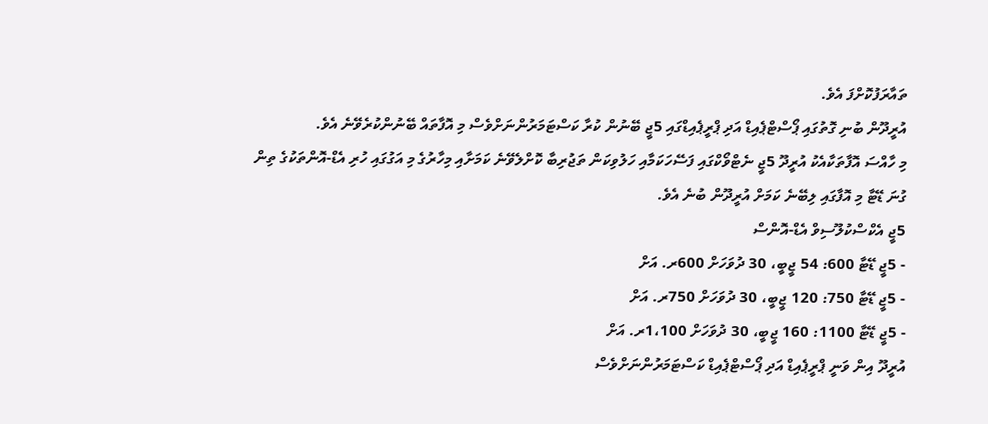ތައާރަފުކޮށްފަ އެވެ.
އުރީދޫން ބުނި ގޮތުގައި ޕޯސްޓްޕެއިޑް އަދި ޕްރީޕެއިޑްގައި 5ޖީ ބޭނުން ކުރާ ކަސްޓަމަރުންނަށްވެސް މި އޮފާތައް ބޭނުންކުރެވޭނެ އެވެ.
މި ހާއްސަ އޮފާތަކާއެކު އުރީދޫ 5ޖީ ނެޓްވޯކްގައި ފަސޭހަކަމާއި ހަލުވިކަން ތަޖުރިބާ ކޮށްލެވޭނެ ކަމަށާއި މިހާރުގެ މި އަގުގައި ހުރި އެޑް-އޮންތަކުގެ ތިން ގުނަ ޑޭޓާ މި އޮފާގައި ލިބޭނެ ކަމަށް އުރީދޫން ބުނެ އެވެ.
5ޖީ އެކްސްކުލޫސިވް އެޑް-އޮންސް
- 5ޖީ ޑޭޓާ 600: 54 ޖީބީ، 30 ދުވަހަށް 600ރ. އަށް
- 5ޖީ ޑޭޓާ 750: 120 ޖީބީ، 30 ދުވަހަށް 750ރ. އަށް
- 5ޖީ ޑޭޓާ 1100: 160 ޖީބީ، 30 ދުވަހަށް 1،100ރ. އަށް
އުރީދޫ އިން ވަނީ ޕްރީޕެއިޑް އަދި ޕޯސްޓްޕެއިޑް ކަސްޓަމަރުންނަށްވެސް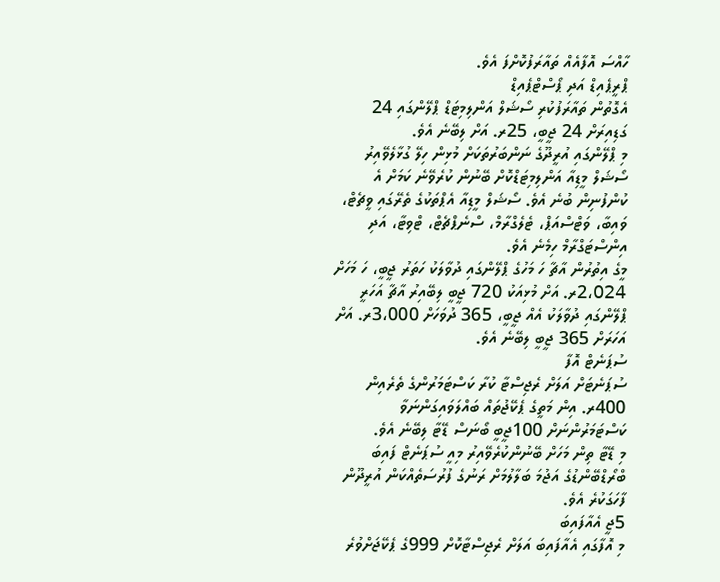ހާއްސަ އޮފާއެއް ތައާރަފުކޮށްފަ އެވެ.
ޕްރީޕެއިޑް އަދި ޕޯސްޓްޕެއިޑް
އެގޮތުން ތައާރަފުކުރި ސޯޝަލް އަންލިމިޓަޑް ޕްލޭންގައި 24 ގަޑިއިރަށް 24 ޖީބީ، 25ރ. އަށް ލިބޭނެ އެވެ.
މި ޕްލޭންގައި އުރީދޫގެ ނަންބަރުތަކަށް މުޅިން ހިލޭ ގުޅާލެވޭއިރު ސޯޝަލް މީޑިއާ އަންލިމިޓަޑްކޮށް ބޭނުން ކުރެވޭނެ ކަމަށް އެ ކުންފުނިން ބުނެ އެވެ. ސޯޝަލް މީޑިއާ އެޕްތަކުގެ ތެރޭގައި ވީޗެޓް، ވައިބާ، ވަޓްސްއަޕް، ޓެލެގްރާމް، ސްނެޕްޗެޓް، ޓްވިޓާ، އަދި އިންސްޓަގްރާމް ހިމެނެ އެވެ.
މީގެ އިތުރުން އާޗާ ހަ މަހުގެ ޕްލޭންގައި ދުވާލަކު ހަތަރު ޖީބީ، ހަ މަހަށް 2،024ރ. އަށް މުޅިއަކު 720 ޖީބީ ލިބޭއިރު އާޗާ އަހަރީ ޕްލޭންގައި ދުވާލަކު އެއް ޖީބީ، 365 ދުވަހަށް 3،000ރ. އަށް އަހަރަށް 365 ޖީބީ ލިބޭނެ އެވެ.
ސުޕަނެޓް އޮފާ
ސުޕަނެޓަށް އަލަށް ރެޖިސްޓާ ކުރާ ކަސްޓަމަރުންގެ ތެރެއިން 400ރ. އިން މަތީގެ ޕެކޭޖުތައް ބައްލަވައިގަންނަވާ ކަސްޓަމަރުންނަށް 100ޖީބީ ބޯނަސް ޑޭޓާ ލިބޭނެ އެވެ.
މި ޑޭޓާ ތިން މަހަށް ބޭނުންކުރެވޭއިރު މިއީ ސުޕަނެޓް ފައިބަ ބްރޯޑްބޭންޑުގެ އަޖުމަ ބަލާލުމަށް ރަނުގެ ފުރުސަތެއްކަން އުރީދޫން ފާހަގަކުރެ އެވެ.
5ޖީ އެއާފައިބަ
މި އޮފާގައި އެއާފައިބަ އަލަށް ރެޖިސްޓާކޮށް 999ގެ ޕެކޭޖަށްވުރެ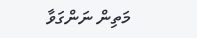މަތިން ނަންގަވާ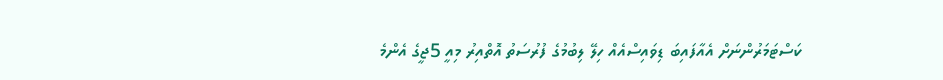ކަސްޓަމަރުންނަށް އެއާފައިބަ ޑިވައިސްއެއް ހިލޭ ލިބުމުގެ ފުރުސަތު އޮތްއިރު މިއީ 5ޖީގެ އެންމެ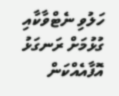ހަލުވި ނެޓްވާކާއި ގުޅުމަށް ރަނގަޅު އޮފާއެއްކަން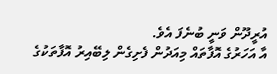އުރީދޫން ވަނީ ބުނެފަ އެވެ.
އާ އަހަރުގެ އޮފާތައް މިއަދުން ފެށިގެން ލިބޭއިރު އޮފާތަކުގެ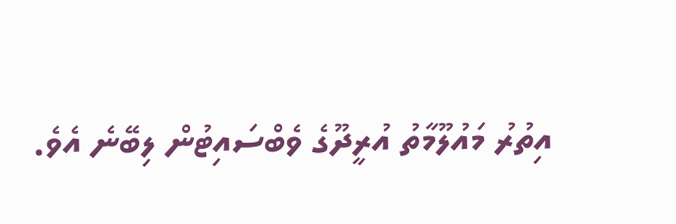އިތުރު މައުލޫމާތު އުރީދޫގެ ވެބްސައިޓުން ލިބޭނެ އެވެ.